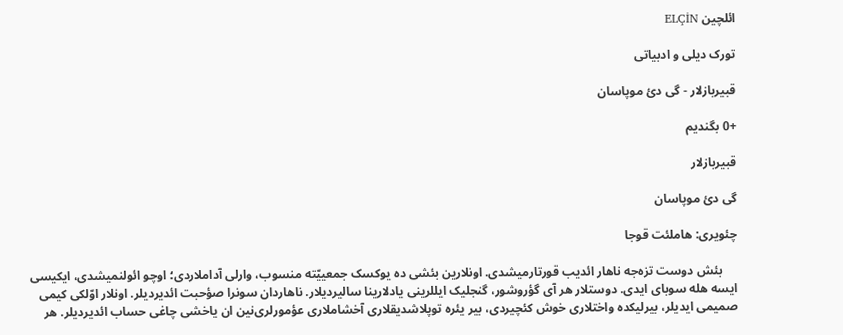ائلچین ELÇİN

تورک دیلی و ادبیاتی

قبیربازلار - گی دئ موپاسان

+0 بگندیم

قبیربازلار

گی دئ موپاسان

چئویری: هاملئت قوجا

     بئش دوست تزه‌جه ناهار ائدیب قورتارمیشدی. اونلارین بئشی ده یوکسک جمعییّته منسوب، وارلی آداملاردی؛ اوچو ائولنمیشدی، ایکیسی ایسه هله سوبای ایدی. دوستلار هر آی گؤروشور، گنجلیک ایللرینی یادلارینا سالیردیلار. ناهاردان سونرا صؤحبت ائدیردیلر. اونلار اوّلکی کیمی صمیمی ایدیلر، بیرلیکده واختلاری خوش کئچیردی، بیر یئره توپلاشدیقلاری آخشاملاری عؤمورلری‌نین ان یاخشی چاغی حساب ائدیردیلر. هر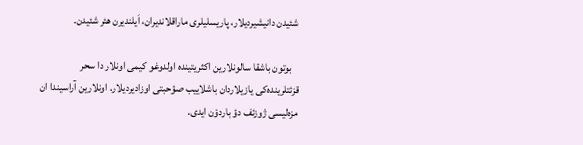شئیدن دانیشیردیلار، پاریسلیلری ماراقلاندیران، اَیلندیرن هئر شئیدن.

   بوتون باشقا سالونلارین اکثریتینده اولدوغو کیمی اونلار دا سحر قزئتلرینده‌کی یازیلاردان باشلاییب صؤحبتی اوزادیردیلار. اونلارین آراسیندا ان مزه‌لیسی ژوزئف دؤ باردوْن ایدی.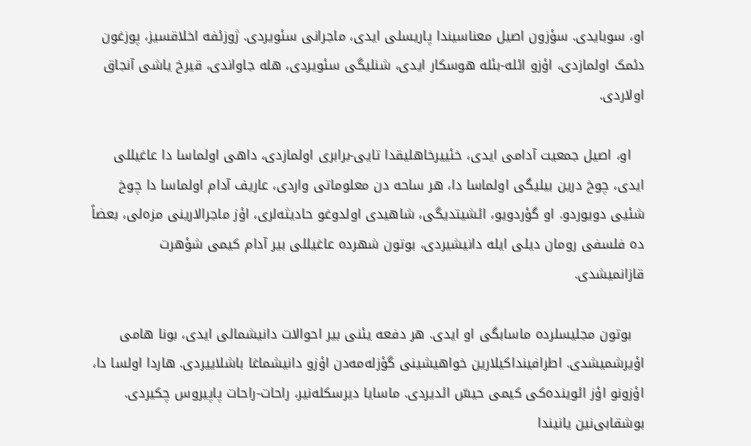او، سوبایدی. سؤزون اصیل معناسیندا پاریسلی ایدی، ماجرانی سئویردی. ژوزئفه اخلاقسیز، پوزغون دئمک اولمازدی، اؤزو ائله-بئله هوسکار ایدی، شنلیگی سئویردی، هله جاواندی، قیرخ یاشی آنجاق اولاردی.

   او، اصیل جمعیت آدامی ایدی، خئییرخاهلیقدا تایی-برابری اولمازدی، داهی اولماسا دا عاغیللی ایدی، چوخ درین بیلیگی اولماسا دا، هر ساحه ‌دن معلوماتی واردی، عاریف آدام اولماسا دا چوخ شئیی دویوردو. او گؤردویو، ائشیتدیگی، شاهیدی اولدوغو حادیثه‌لری، اؤز ماجرالارینی مزه‌لی، بعضاً ده فلسفی رومان دیلی ایله دانیشیردی، بوتون شهرده عاغیللی بیر آدام کیمی شؤهرت قازانمیشدی.

   بوتون مجلیسلرده ماسابگی او ایدی. هر دفعه یئنی بیر احوالات دانیشمالی ایدی، بونا هامی اؤیرشمیشدی. اطرافینداکیلارین خواهیشینی گؤزله‌مه‌دن اؤزو دانیشماغا باشلاییردی. هاردا اولسا دا، اؤزونو اؤز ائوینده‌کی کیمی حیسّ ائدیردی. ماسایا دیرسکله‌نیر، راحات-راحات پاپیروس چکیردی. بوشقابی‌نین یا‌نیندا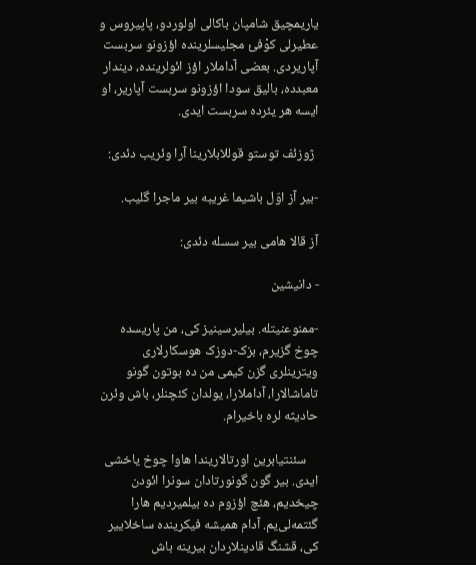یاریمچیق شامپان باکالی اولوردو، پاپیروس و عطیرلی کوْفئ مجلیسلرینده اؤزونو سربست آپاریردی. بعضی آداملار اؤز ائولرینده، دیندار معبدده، بالیق سودا اؤزونو سربست آپاریر، او ایسه هر یئرده سربست ایدی.

 ژوزئف توستو قوللابلارینا آرا وئریب دئدی:

-بیر آز اوّل باشیما غریبه بیر ماجرا گلیب.

آز قالا هامی بیر سسله دئدی:

- دانیشین

-ممنوعنیتله. بیلیرسینیز کی، من پاریسده چوخ گزیرم، بزک-دوزک هوسکارلاری ویترینلری گزن کیمی من ده بوتون گونو تاماشالارا، آداملارا، یولدان کئچنلر، باش وئرن حادیثه لره باخیرام.

    سئنتیابرین اورتالاریندا هاوا چوخ یاخشی ایدی. بیر گون گونورتادان سونرا ائودن چیخدیم، هئچ اؤزوم ده بیلمیردیم هارا گئتمه‌لی‌یم. آدام همیشه فیکرینده ساخلاییر کی، قشنگ قادینلاردان بیرینه باش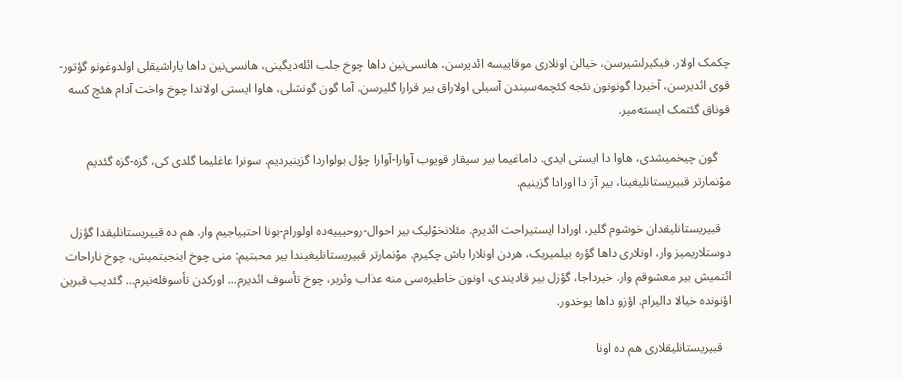چکمک اولار. فیکیرلشیرسن، خیالن اونلاری موقاییسه ائدیرسن، هانسی‌نین داها چوخ جلب ائله‌دیگینی، هانسی‌نین داها یاراشیقلی اولدوغونو گؤتور-قوی ائدیرسن، آخیردا گونونون نئجه کئچمه‌سیندن آسیلی اولاراق بیر قرارا گلیرسن. آما گون گونشلی، هاوا ایستی اولاندا چوخ واخت آدام هئچ کسه قوناق گئتمک ایسته‌میر.

    گون چیخمیشدی، هاوا دا ایستی ایدی. داماغیما بیر سیقار قویوب آوارا-آوارا چؤل بولواردا گزینیردیم. سونرا عاغلیما گلدی کی، گزه-گزه گئدیم موْنمارتر قبیریستانلیغینا، بیر آز دا اورادا گزینیم.

   قبیریستانلیقدان خوشوم گلیر، اورادا ایستیراحت ائدیرم. مئلانخوْلیک بیر احوال-روحیییه‌ده اولورام-بونا احتییاجیم وار. هم ده قبیریستانلیقدا گؤزل دوستلاریمیز وار، اونلاری داها گؤره بیلمیریک، هردن اونلارا باش چکیرم. موْنمارتر قبیریستانلیغیندا بیر محبتیم: منی چوخ اینجیتمیش، چوخ ناراحات ائتمیش بیر معشوقم وار. خیرداجا، گؤزل بیر قادیندی، اونون خاطیره‌سی منه عذاب وئریر، چوخ تأسوف ائدیرم... اورکدن تأسوفله‌نیرم... گئدیب قبرین اؤنونده خیالا دالیرام. اؤزو داها یوخدور.

   قبیریستانلیقلاری هم ده اونا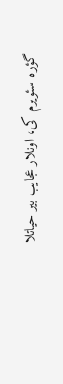گؤره سئویرم کی، اونلار عجایب بیر حیاتلا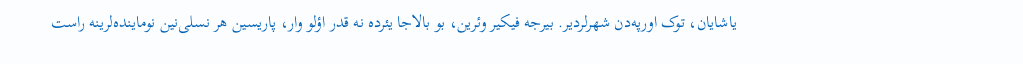یاشایان، توک اورپه‌دن شهرلردیر. بیرجه فیکیر وئرین، بو بالاجا یئرده نه قدر اؤلو وار، پاریسین هر نسلی‌نین نوماینده‌لرینه راست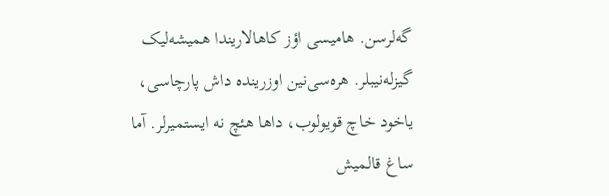گه‌لرسن. هامیسی اؤز کاهالاریندا همیشه‌لیک گیزله‌نیبلر. هره‌سی‌نین اوزرینده داش پارچاسی، یاخود خاچ قویولوب، داها هئچ نه ایستمیرلر. آما ساغ قالمیش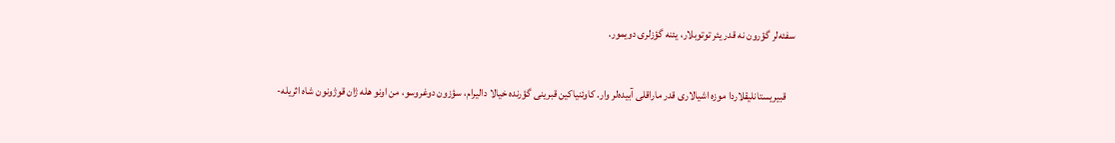سفئه‌لر گؤرون نه قدر یئر توتوبلار، یئنه گؤزلری دویمور.

    قبیریستانلیقلاردا موزه اشیالاری قدر ماراقلی آبیده‌لر وار. کاوئنیاکین قبرینی گؤرنده خیالا دالیرام، سؤزون دوغروسو، من اونو هله ژان قوژونون شاه اثریله-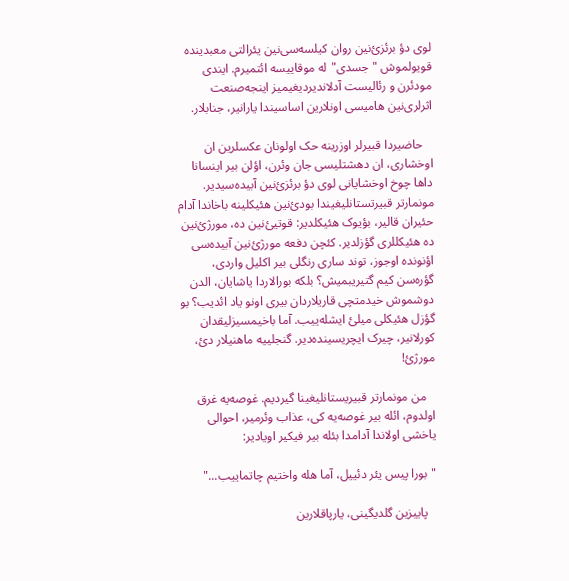لوی دؤ برئزئ‌نین روان کیلسه‌سی‌نین یئرالتی معبدینده قویولموش "جسدی"له موقاییسه ائتمیرم. ایندی مودئرن و رئالیست آدلاندیردیغیمیز اینجه‌صنعت اثرلری‌نین هامیسی اونلارین اساسیندا یارانیر، جنابلار.

   حاضیردا قبیرلر اوزرینه حک اولونان عکسلرین ان اوخشاری، ان دهشتلیسی جان وئرن، اؤلن بیر اینسانا داها چوخ اوخشایانی لوی دؤ برئزئ‌نین آبیده‌سیدیر. مونمارتر قبیرتستانلیغیندا بودئ‌نین هئیکلینه باخاندا آدام حئیران قالیر، بؤیوک هئیکلدیر: قوتیئ‌نین ده، مورژئ‌نین ده هئیکللری گؤزلدیر. کئچن دفعه مورژئ‌نین آبیده‌سی اؤنونده اوجوز، توند ساری رنگلی بیر اکلیل واردی، گؤره‌سن کیم گتیریبمیش؟ بلکه بورالاردا یاشایان، الدن دوشموش خیدمتچی قاریلاردان بیری اونو یاد ائدیب؟ بو گؤزل هئیکلی میلئ ایشله‌ییب. آما باخیمسیزلیقدان کورلانیر، چیرک ایچریسینده‌دیر. گنجلییه ماهنیلار دئ، مورژئ!

   من مونمارتر قبیریستانلیغینا گیردیم. غوصه‌یه غرق اولدوم، ائله بیر غوصه‌یه کی، عذاب وئرمیر، احوالی یاخشی اولاندا آدامدا بئله بیر فیکیر اویادیر:

"بورا پیس یئر دئییل، آما هله واختیم چاتماییب..."

   پاییزین گلدیگینی، یارپاقلارین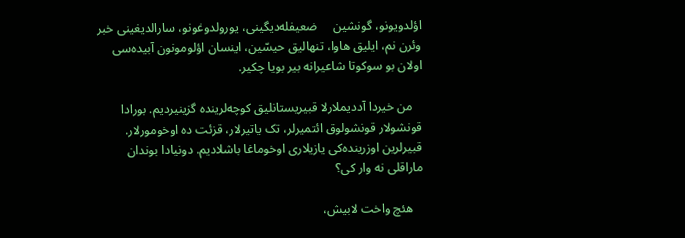اؤلدویونو، گونشین     ضعیفله‌دیگینی، یورولدوغونو، سارالدیغینی خبر وئرن نم، ایلیق هاوا، تنهالیق حیسّین، اینسان اؤلومونون آبیده‌سی اولان بو سوکوتا شاعیرانه بیر بویا چکیر.

   من خیردا آددیملارلا قبیریستانلیق کوچه‌لرینده گزینیردیم. بورادا قونشولار قونشولوق ائتمیرلر، تک یاتیرلار، قزئت ده اوخومورلار. قبیرلرین اوزرینده‌کی یازیلاری اوخوماغا باشلادیم. دونیادا بوندان ماراقلی نه وار کی؟

   هئچ واخت لابیش،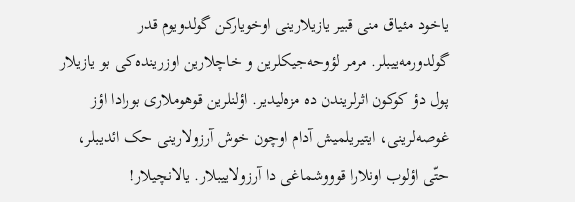یاخود مئیاق منی قبیر یازیلارینی اوخویارکن گولدویوم قدر گولدورمه‌ییبلر. مرمر لؤوحه‌جیکلرین و خاچلارین اوزرینده‌کی بو یازیلار پول دؤ کوکون اثرلریندن ده مزه‌لیدیر. اؤلنلرین قوهوملاری بورادا اؤز غوصه‌لرینی، ایتیریلمیش آدام اوچون خوش آرزولارینی حک ائدیبلر، حتّی اؤلوب اونلارا قوووشماغی دا آرزولاییبلار. یالانچیلار!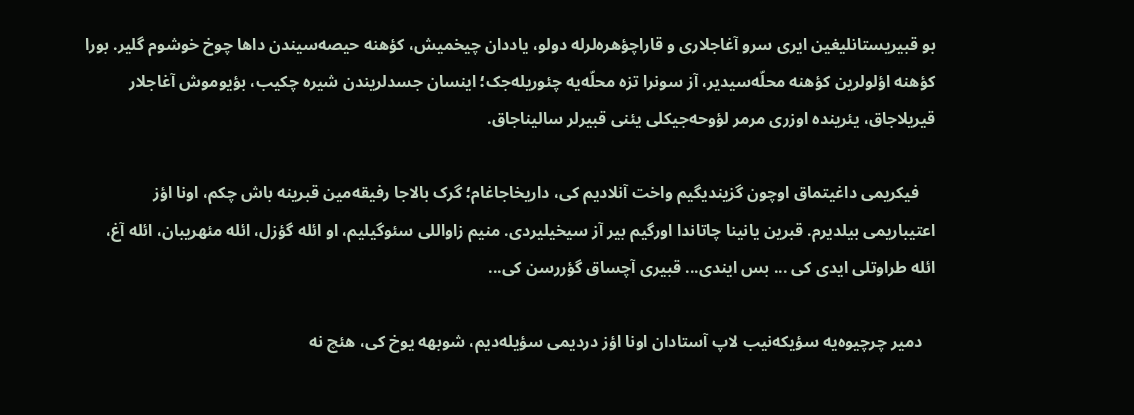بو قبیریستانلیغین ایری سرو آغاجلاری و قاراچؤهره‌لرله دولو، یاددان چیخمیش، کؤهنه حیصه‌سیندن داها چوخ خوشوم گلیر. بورا کؤهنه اؤلولرین کؤهنه محلّه‌سیدیر، آز سونرا تزه محلّه‌یه چئوریله‌جک؛ اینسان جسدلریندن شیره چکیب، بؤیوموش آغاجلار قیریلاجاق، یئرینده اوزری مرمر لؤوحه‌جیکلی یئنی قبیرلر سالیناجاق.

    فیکریمی داغیتماق اوچون گزیندیگیم واخت آنلادیم کی، داریخاجاغام؛ گرک بالاجا رفیقه‌مین قبرینه باش چکم، اونا اؤز اعتیباریمی بیلدیرم. قبرین یا‌نینا چاتاندا اورگیم بیر آز سیخیلیردی. منیم زاواللی سئوگیلیم، او ائله گؤزل، ائله مئهریبان، ائله آغ، ائله طراوتلی ایدی کی ... بس ایندی... قبیری آچساق گؤررسن کی...

   دمیر چرچیوه‌یه سؤیکه‌نیب لاپ آستادان اونا اؤز دردیمی سؤیله‌دیم، شوبهه یوخ کی، هئچ نه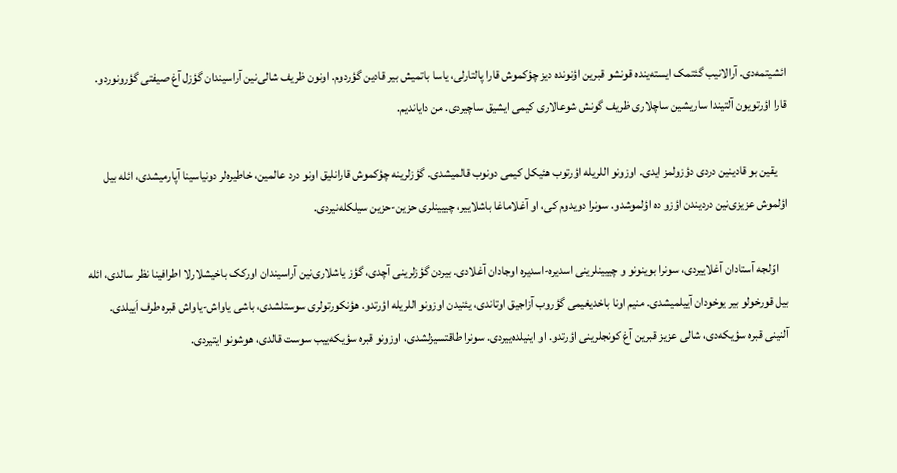ائشیتمه‌دی. آرالانیب گئتمک ایسته‌ینده قونشو قبرین اؤنونده دیز چؤکموش قارا پالتارلی، یاسا باتمیش بیر قادین گؤردوم. اونون ظریف شالی‌نین آراسیندان گؤزل آغ صیفتی گؤرونوردو. قارا اؤرتویون آلتیندا ساریشین ساچلاری ظریف گونش شوعالاری کیمی ایشیق ساچیردی. من دایاندیم.

    یقین بو قادینین دردی دؤزولمز ایدی. اوزونو اللریله اؤرتوب هئیکل کیمی دونوب قالمیشدی. گؤزلرینه چؤکموش قارانلیق اونو درد عالمین، خاطیره‌لر دونیاسینا آپارمیشدی، ائله بیل اؤلموش عزیزی‌نین دردیندن اؤزو ده اؤلموشدو. سونرا دویدوم کی، او آغلاماغا باشلاییر، چییینلری حزین-حزین سیلکله‌نیردی.

    اوّلجه آستادان آغلاییردی، سونرا بوینونو و چییینلرینی اسدیره-اسدیره اوجادان آغلادی. بیردن گؤزلرینی آچدی، گؤز یاشلاری‌نین آراسیندان اورکک باخیشلارلا اطرافینا نظر سالدی، ائله بیل قورخولو بیر یوخودان آییلمیشدی. منیم اونا باخدیغیمی گؤروب آزاجیق اوتاندی، یئنیدن اوزونو اللریله اؤرتدو. هؤنکورتولری سوستلشدی، باشی یاواش-یاواش قبره طرف اَییلدی. آلنینی قبره سؤیکه‌دی، شالی عزیز قبرین آغ کونجلرینی اؤرتدو. او اینیلده‌ییردی. سونرا طاقتسیزلشدی، اوزونو قبره سؤیکه‌ییب سوست قالدی، هوشونو ایتیردی.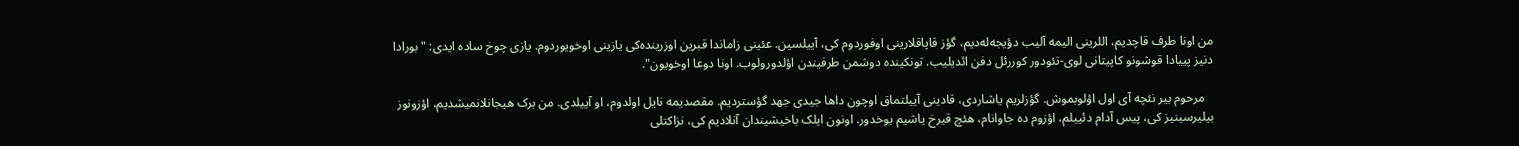من اونا طرف قاچدیم، اللرینی الیمه آلیب دؤیجه‌له‌دیم، گؤز قاپاقلارینی اوفوردوم کی، آییلسین. عئینی زاماندا قبرین اوزرینده‌کی یازینی اوخویوردوم. یازی چوخ ساده ایدی: "بورادا دنیز پییادا قوشونو کاپیتانی لوی-تئودور کوررئل دفن ائدیلیب. تونکینده دوشمن طرفیندن اؤلدورولوب. اونا دوعا اوخویون".

   مرحوم بیر نئچه آی اول اؤلوبموش. گؤزلریم یاشاردی، قادینی آییلتماق اوچون داها جیدی جهد گؤستردیم. مقصدیمه نایل اولدوم، او آییلدی. من برک هیجانلانمیشدیم، اؤزونوز بیلیرسینیز کی، پیس آدام دئییلم، اؤزوم ده جاوانام، هئچ قیرخ یاشیم یوخدور. اونون ایلک باخیشیندان آنلادیم کی، نزاکتلی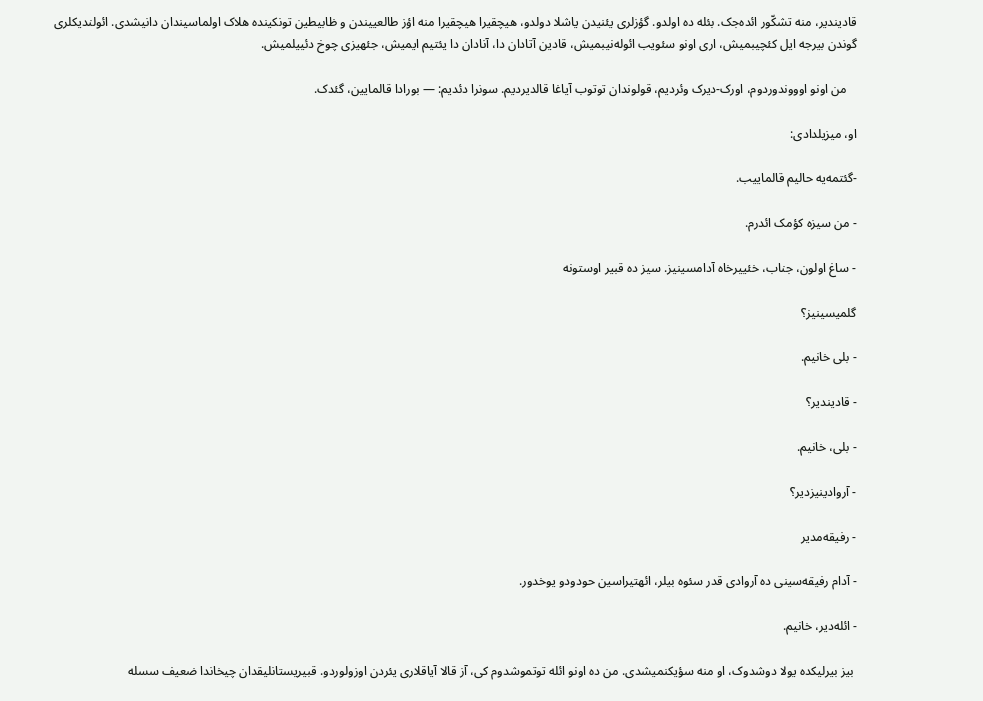قادیندیر، منه تشکّور ائده‌جک. بئله ده اولدو. گؤزلری یئنیدن یاشلا دولدو، هیچقیرا هیچقیرا منه اؤز طالعییندن و ظابیطین تونکینده هلاک اولماسیندان دانیشدی. ائولندیکلری گوندن بیرجه ایل کئچیبمیش، اری اونو سئویب ائوله‌نیبمیش، قادین آتادان دا، آنادان دا یئتیم ایمیش، جئهیزی چوخ دئییلمیش.

   من اونو اوووندوردوم، اورک-دیرک وئردیم، قولوندان توتوب آیاغا قالدیردیم. سونرا دئدیم: — بورادا قالمایین، گئدک.

او، میزیلدادی:

-گئتمه‌یه حالیم قالماییب.

- من سیزه کؤمک ائدرم.

- ساغ اولون، جناب، خئییرخاه آدامسینیز. سیز ده قبیر اوستونه

گلمیسینیز؟

- بلی خانیم.

- قادیندیر؟

- بلی، خانیم.

- آروادینیزدیر؟

- رفیقه‌مدیر

- آدام رفیقه‌سینی ده آروادی قدر سئوه بیلر، ائهتیراسین حودودو یوخدور.

- ائله‌دیر، خانیم.

 بیز بیرلیکده یولا دوشدوک، او منه سؤیکنمیشدی. من ده اونو ائله توتموشدوم کی، آز قالا آیاقلاری یئردن اوزولوردو. قبیریستانلیقدان چیخاندا ضعیف سسله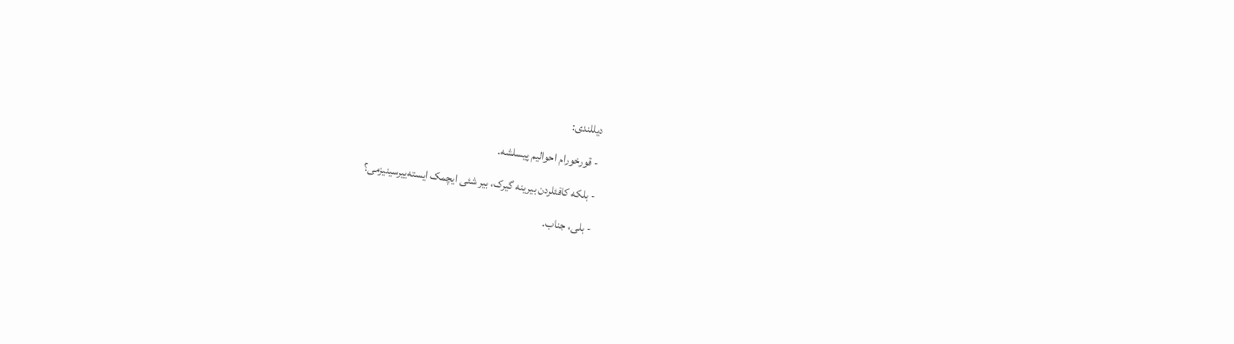دیللندی:

- قورخورام احوالیم پیسلشه.

- بلکه کافئلردن بیرینه گیرک، بیر شئی ایچمک ایسته‌ییرسینیزمی؟

- بلی، جناب.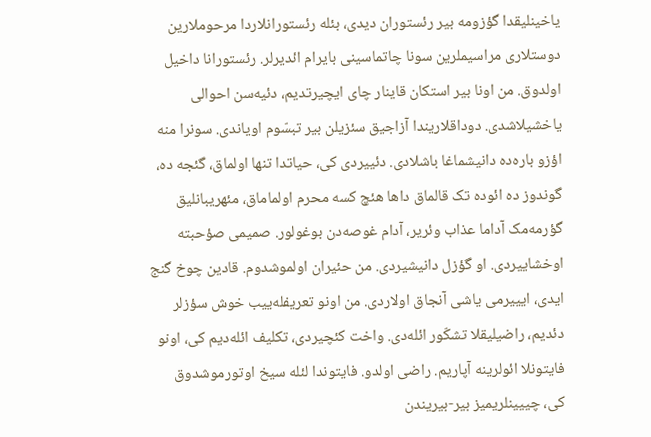یاخینلیقدا گؤزومه بیر رئستوران دیدی، بئله رئستورانلاردا مرحوملارین دوستلاری مراسیملرین سونا چاتماسینی بایرام ائدیرلر. رئستورانا داخیل اولدوق. من اونا بیر استکان قاینار چای ایچیرتدیم، دئیه‌سن احوالی یاخشیلاشدی. دوداقلاریندا آزاجیق سئزیلن بیر تبسّوم اویاندی. سونرا منه اؤزو باره‌ده دانیشماغا باشلادی. دئییردی کی، حیاتدا تنها اولماق، گئجه ده، گوندوز ده ائوده تک قالماق داها هئچ کسه محرم اولماماق، مئهریبانلیق گؤرمه‌مک آداما عذاب وئریر، آدام غوصه‌دن بوغولور. صمیمی صؤحبته اوخشاییردی. او گؤزل دانیشیردی. من حئیران اولموشدوم. قادین چوخ گنج ایدی، ایییرمی یاشی آنجاق اولاردی. من اونو تعریفله‌ییب خوش سؤزلر دئدیم، راضیلیقلا تشکّور ائله‌دی. واخت کئچیردی، تکلیف ائله‌دیم کی، اونو فایتونلا ائولرینه آپاریم. راضی اولدو. فایتوندا لئله سیخ اوتورموشدوق کی، چییینلریمیز بیر-بیریندن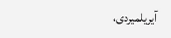آیریلمیردی،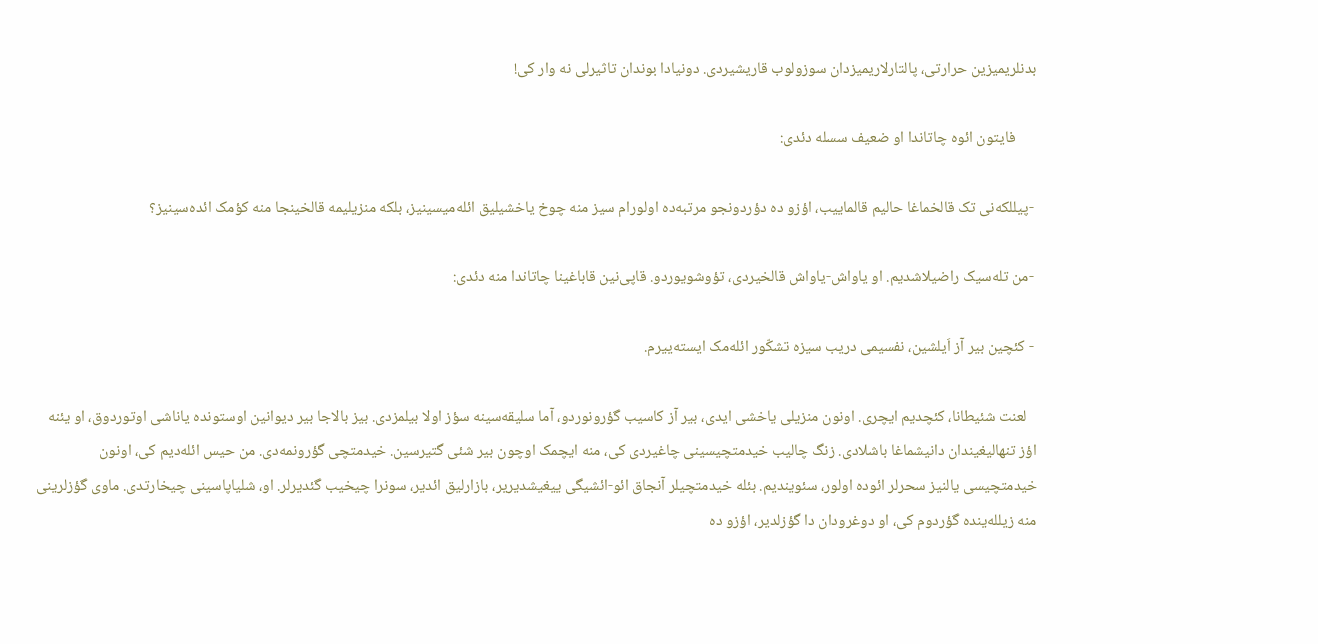بدنلریمیزین حرارتی، پالتارلاریمیزدان سوزولوب قاریشیردی. دونیادا بوندان تاثیرلی نه وار کی!

      فایتون ائوه چاتاندا او ضعیف سسله دئدی:

 -پیللکه‌نی تک قالخماغا حالیم قالماییب، اؤزو ده دؤردونجو مرتبه‌ده اولورام سیز منه چوخ یاخشیلیق ائله‌میسینیز، بلکه منزیلیمه قالخینجا منه کؤمک ائده‌سینیز؟

 -من تله‌سیک راضیلاشدیم. او یاواش-یاواش قالخیردی، تؤوشویوردو. قاپی‌نین قاباغینا چاتاندا منه دئدی:

 - کئچین بیر آز اَیلشین، نفسیمی دریب سیزه تشکّور ائله‌مک ایسته‌ییرم.

   لعنت شئیطانا، کئچدیم ایچری. اونون منزیلی یاخشی ایدی، بیر آز کاسیب گؤرونوردو، آما سلیقه‌سینه سؤز اولا بیلمزدی. بیز بالاجا بیر دیوا‌نین اوستونده یاناشی اوتوردوق، او یئنه اؤز تنهالیغیندان دانیشماغا باشلادی. زنگ چالیب خیدمتچیسینی چاغیردی کی، منه ایچمک اوچون بیر شئی گتیرسین. خیدمتچی گؤرونمه‌دی. من حیس ائله‌دیم کی، اونون خیدمتچیسی یالنیز سحرلر ائوده اولور، سئویندیم. بئله خیدمتچیلر آنجاق ائو-ائشیگی ییغیشدیریر، بازارلیق ائدیر، سونرا چیخیب گئدیرلر. او، شلیاپاسینی چیخارتدی. ماوی گؤزلرینی منه زیلله‌ینده گؤردوم کی، او دوغرودان دا گؤزلدیر، اؤزو ده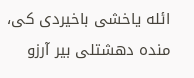ائله یاخشی باخیردی کی، منده دهشتلی بیر آرزو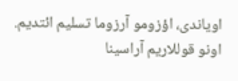اویاندی، اؤزومو آرزوما تسلیم ائتدیم. اونو قوللاریم آراسینا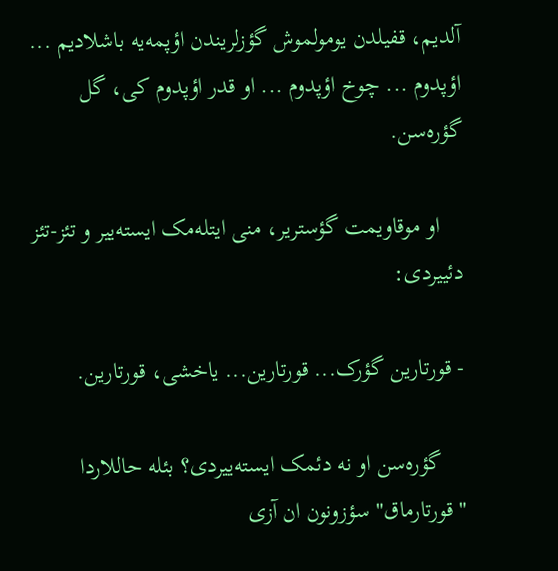آلدیم، قفیلدن یومولموش گؤزلریندن اؤپمه‌یه باشلادیم ... اؤپدوم ... چوخ اؤپدوم ... او قدر اؤپدوم کی، گل گؤره‌سن.

    او موقاویمت گؤستریر، منی ایتله‌مک ایسته‌ییر و تئز-تئز دئییردی:

- قورتارین گؤرک... قورتارین... یاخشی، قورتارین.

    گؤره‌سن او نه دئمک ایسته‌ییردی؟ بئله حاللاردا "قورتارماق" سؤزونون ان آزی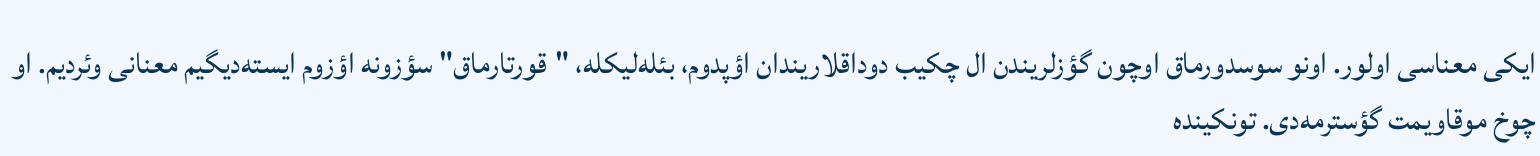ایکی معناسی اولور. اونو سوسدورماق اوچون گؤزلریندن ال چکیب دوداقلاریندان اؤپدوم، بئله‌لیکله، "قورتارماق" سؤزونه اؤزوم ایسته‌دیگیم معنانی وئردیم. او چوخ موقاویمت گؤسترمه‌دی. تونکینده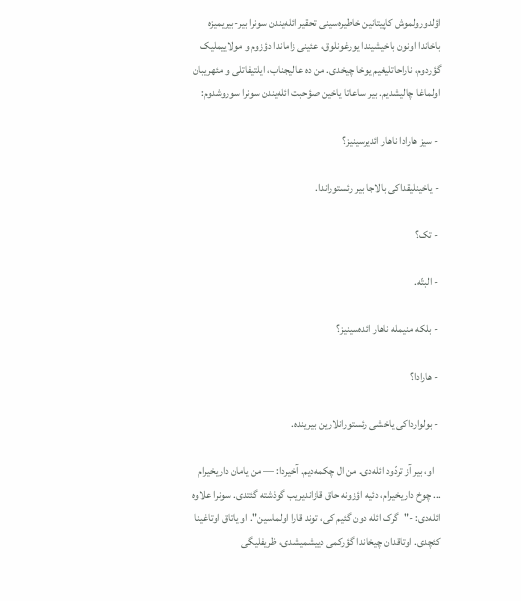اؤلدورولموش کاپیتا‌نین خاطیره‌سینی تحقیر ائله‌یندن سونرا بیر-بیریمیزه باخاندا اونون باخیشیندا یورغونلوق، عئینی زاماندا دؤزوم و مولاییملیک گؤردوم، ناراحاتلیغیم یوخا چیخدی. من ده عالیجناب، ایلتیفاتلی و مئهریبان اولماغا چالیشدیم. بیر ساعاتا یاخین صؤحبت ائله‌یندن سونرا سوروشدوم:

 - سیز هارادا ناهار ائدیرسینیز؟

 - یاخینلیقداکی بالاجا بیر رئستوراندا.

 - تک؟

 - البتّه.

 - بلکه منیمله ناهار ائده‌سینیز؟

 - هارادا؟

 - بولوارداکی یاخشی رئستورانلارین بیرینده.

   او، بیر آز تردّود ائله‌دی. من ال چکمه‌دیم. آخیردا: — من یامان داریخیرام ... چوخ داریخیرام، دئیه اؤزونه حاق قازاندیریب گوذشته گئتدی. سونرا علاوه ائله‌دی: -"گرک ائله دون گئیم کی، توند قارا اولماسین". او یاتاق اوتاغینا کئچدی. اوتاقدان چیخاندا گؤرکمی دییشمیشدی، ظریفلیگی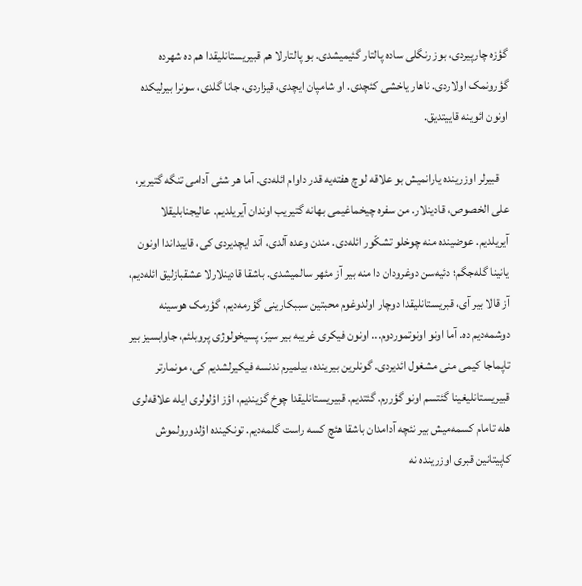گؤزه چارپیردی، بوز رنگلی ساده پالتار گئیمیشدی. بو پالتارلا هم قبیریستانلیقدا هم ده شهرده گؤرونمک اولاردی. ناهار یاخشی کئچدی. او شامپان ایچدی، قیزاردی، جانا گلدی، سونرا بیرلیکده اونون ائوینه قاییتدیق.

    قبیرلر اوزرینده یارانمیش بو علاقه لوچ هفته‌یه قدر داوام ائله‌دی. آما هر شئی آدامی تنگه گتیریر، علی الخصوص، قادینلار. من سفره چیخماغیمی بهانه گتیریب اوندان آیریلدیم. عالیجنابلیقلا آیریلدیم. عوضینده منه چوخلو تشکّور ائله‌دی. مندن وعده آلدی، آند ایچدیردی کی، قاییداندا اونون یا‌نینا گله‌جگم؛ دئیه‌سن دوغرودان دا منه بیر آز مئهر سالمیشدی. باشقا قادینلارلا عشقبازلیق ائله‌دیم، آز قالا بیر آی، قبریستانلیقدا دوچار اولدوغوم محبتین سببکارینی گؤرمه‌دیم، گؤرمک هوسینه دوشمه‌دیم ده. آما اونو اونوتموردوم... اونون فیکری غریبه بیر سیرّ، پسیخولوژی پروبلئم، جاوابسیز بیر تاپماجا کیمی منی مشغول ائدیردی. گونلرین بیرینده، بیلمیرم ندنسه فیکیرلشدیم کی، مونمارتر قبیریستانلیغینا گئتسم اونو گؤررم. گئتدیم. قبیریستانلیقدا چوخ گزیندیم، اؤز اؤلولری ایله علاقه‌لری هله تامام کسمه‌میش بیر نئچه آدامدان باشقا هئچ کسه راست گلمه‌دیم. تونکینده اؤلدورولموش کاپیتا‌نین قبری اوزرینده نه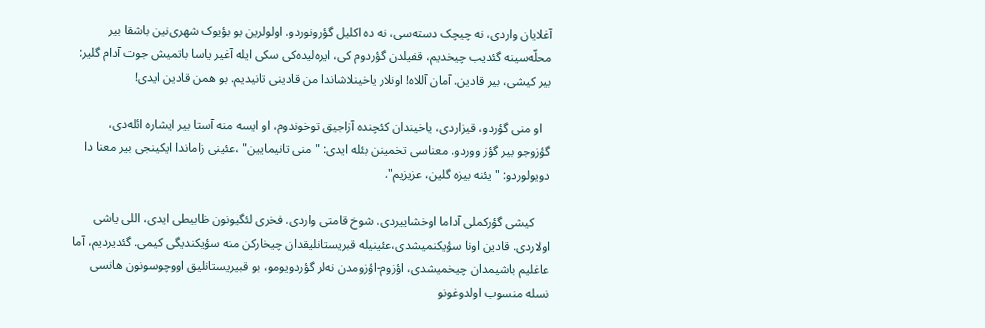آغلایان واردی، نه چیچک دسته‌سی، نه ده اکلیل گؤرونوردو. اولولرین بو بؤیوک شهری‌نین باشقا بیر محلّه‌سینه گئدیب چیخدیم، قفیلدن گؤردوم کی، ایره‌لیده‌کی سکی ایله آغیر یاسا باتمیش جوت آدام گلیر: بیر کیشی، بیر قادین. آمان آللاه! اونلار یاخینلاشاندا من قادینی تانیدیم. بو همن قادین ایدی!

   او منی گؤردو، قیزاردی، یاخیندان کئچنده آزاجیق توخوندوم، او ایسه منه آستا بیر ایشاره ائله‌دی، گؤزوجو بیر گؤز ووردو. معناسی تخمینن بئله ایدی: "منی تانیمایین" ،عئینی زاماندا ایکینجی بیر معنا دا دویولوردو: "یئنه بیزه گلین، عزیزیم".

     کیشی گؤرکملی آداما اوخشاییردی. شوخ قامتی واردی. فخری لئگیونون ظابیطی ایدی، اللی یاشی اولاردی. قادین اونا سؤیکنمیشدی،عئینیله قبریستانلیقدان چیخارکن منه سؤیکندیگی کیمی. گئدیردیم، آما عاغلیم باشیمدان چیخمیشدی، اؤزوم-اؤزومدن نه‌لر گؤردویومو، بو قبیریستانلیق اووچوسونون هانسی نسله منسوب اولدوغونو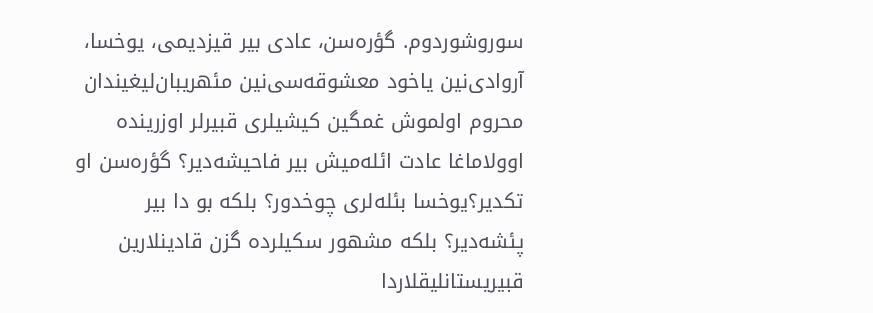سوروشوردوم. گؤره‌سن، عادی بیر قیزدیمی، یوخسا، آروادی‌نین یاخود معشوقه‌سی‌نین مئهریبان‌لیغیندان محروم اولموش غمگین کیشیلری قبیرلر اوزرینده اوولاماغا عادت ائله‌میش بیر فاحیشه‌دیر؟ گؤره‌سن او تکدیر؟یوخسا بئله‌لری چوخدور؟ بلکه بو دا بیر پئشه‌دیر؟ بلکه مشهور سکیلرده گزن قادینلارین قبیریستانلیقلاردا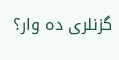گزنلری ده وار؟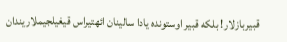قبیربازلار! بلکه قبیر اوستونده یادا سالینان ائهتیراس قیغیلجیملاریندان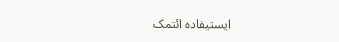ایستیفاده ائتمک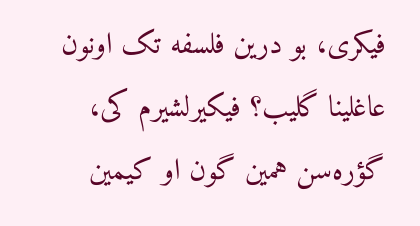فیکری، بو درین فلسفه تک اونون عاغلینا گلیب؟ فیکیرلشیرم کی، گؤره‌سن همین گون او کیمین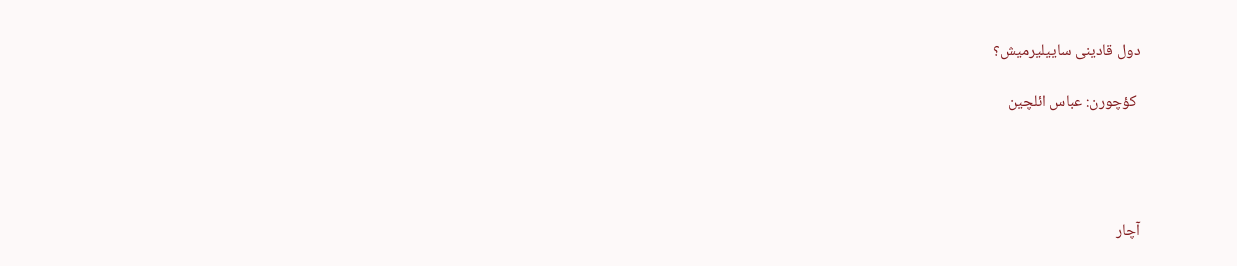دول قادینی ساییلیرمیش؟

 کؤچورن: عباس ائلچین




آچار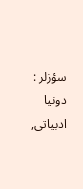سؤزلر : دونیا ادبیاتی,